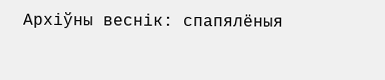Архіўны веснік: спапялёныя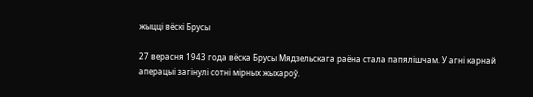жыцці вёскі Брусы

27 верасня 1943 года вёска Брусы Мядзельскага раёна стала папялішчам. У агні карнай аперацыі загінулі сотні мірных жыхароў.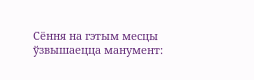Сёння на гэтым месцы ўзвышаецца манумент: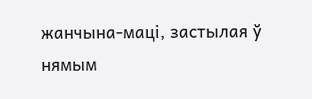жанчына-маці, застылая ў нямым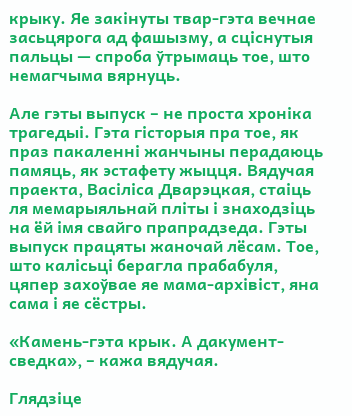крыку. Яе закінуты твар-гэта вечнае засьцярога ад фашызму, а сціснутыя пальцы — спроба ўтрымаць тое, што немагчыма вярнуць.

Але гэты выпуск – не проста хроніка трагедыі. Гэта гісторыя пра тое, як праз пакаленні жанчыны перадаюць памяць, як эстафету жыцця. Вядучая праекта, Васіліса Дварэцкая, стаіць ля мемарыяльнай пліты і знаходзіць на ёй імя свайго прапрадзеда. Гэты выпуск працяты жаночай лёсам. Тое, што калісьці берагла прабабуля, цяпер захоўвае яе мама-архівіст, яна сама і яе сёстры.

«Камень-гэта крык. А дакумент-сведка», – кажа вядучая.

Глядзіце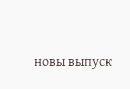новы выпуск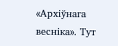«Архіўнага весніка». Тут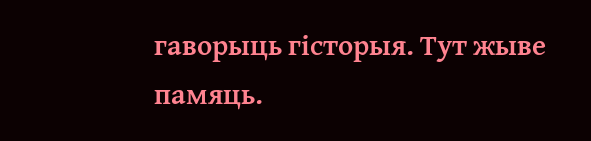гаворыць гісторыя. Тут жыве памяць.